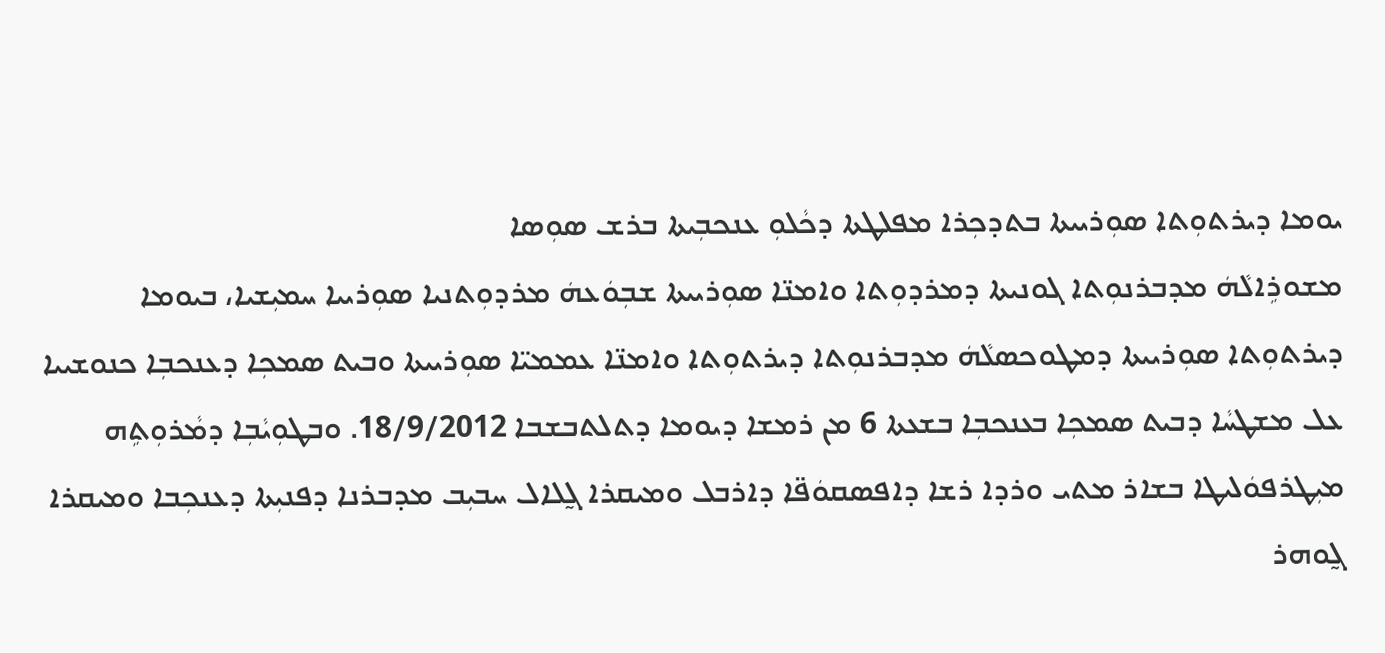ܝܘܡܐ ܕܝܪܬܘܼܬܐ ܣܘܼܪܝܝܬܐ ܒܬܕܟܼܪܐ ܡܦܠܛܬܐ ܕܟܵܠܘܼ ܥܢܟܒܼܝܬܐ ܒܪܫ ܣܘܼܣܐ
ܡܫܘܪܹܐܠܵܗܿ ܡܕܒܪܢܘܼܬܐ ܓܘܢܝܬܐ ܕܡܪܕܘܼܬܐ ܘܐܡܢ̈ܐ ܣܘܼܪܝܝܬܐ ܫܒܼܘܿܥܗܿ ܡܪܕܘܼܬܢܝܐ ܣܘܼܪܝܝܐ ܚܡܝܼܫܝܐ، ܒܝܘܡܐ ܕܝܪܬܘܼܬܐ ܣܘܼܪܝܝܬܐ ܕܡܛܘܟܣܠܵܗܿ ܡܕܒܪܢܘܼܬܐ ܕܝܪܬܘܼܬܐ ܘܐܡܢ̈ܐ ܥܡܡܝ̈ܐ ܣܘܼܪܝܝܬܐ ܘܒܝܬ ܣܡܟܼܐ ܕܥܢܟܒܼܐ ܟܢܘܫܝܝܐ ܥܠ ܡܫܛܚܵܐ ܕܒܝܬ ܣܡܟܼܐ ܒܥܢܟܒܼܐ ܒܫܥܬܐ 6 ܡܢ ܪܡܫܐ ܕܝܘܡܐ ܕܬܠܬܒܫܒܐ 18/9/2012. ܘܒܛܘܼܝܵܒܼܐ ܕܡܵܪܘܼܬܹܗ ܡܝܼܛܪܦܘܿܠܝܛܐ ܒܫܐܪ ܡܬܝ ܘܪܕܐ ܪܫܐ ܕܐܦܣܩܘܿܦ̈ܐ ܕܐܪܒܠ ܘܡܝܩܪܐ ܓ̰ܠܐܠ ܚܒܝܼܒ ܡܕܒܪܢܐ ܕܦܢܝܼܬܐ ܕܥܢܟܼܒܐ ܘܡܝܩܪܐ ܓ̰ܘܗܪ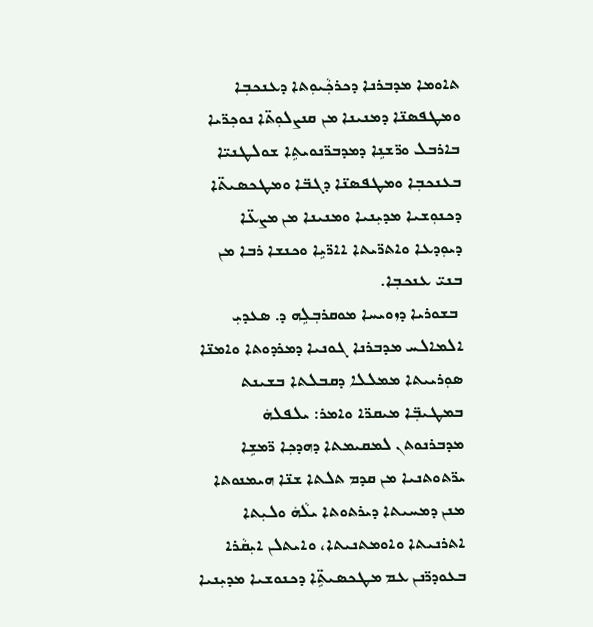ܬܐܘܡܐ ܡܕܒܪܢܐ ܕܟܪܟܼܵܝܘܼܬܐ ܕܥܢܟܒܼܐ ܘܡܛܦܣܢ̈ܐ ܕܡܢܝܢܐ ܡܢ ܩܢܨܠܘܼܬ̈ܐ ܢܘܟܼܪ̈ܝܐ ܒܐܪܒܠ ܘܪ̈ܫܢܹܐ ܕܡܕܒܪ̈ܢܘܝܬܹܐ ܫܘܠܛܢܝ̈ܐ ܒܥܢܟܒܼܐ ܘܡܛܦܣܢ̈ܐ ܕܓܒ̈ܐ ܘܡܛܟܣܝܬ̈ܐ ܕܟܢܘܼܫܝܐ ܡܕܝܼܢܝܐ ܘܡܢܝܢܐ ܡܢ ܡܨܥ̈ܐ ܕܝܘܼܕܥܐ ܘܐܬܪ̈ܝܬܐ ܐܐܪ̈ܝܹܐ ܘܟܢܫܐ ܪܒܐ ܡܢ ܒܢܝ̈ ܥܢܟܒܼܐ.
 ܒܫܘܪܝܐ ܕܙܘܝܚܐ ܡܘܩܪܒܼܠܹܗ ܕ. ܣܥܕܝܼ ܐܠܡܐܠܚ ܡܕܒܪܢܐ ܓܘܢܝܐ ܕܡܪܕܘܬܐ ܘܐܡܢ̈ܐ ܣܘܼܪܝܝܬܐ ܡܡܠܠܐ ܕܩܒܠܬܐ ܒܫܝܢܬ ܒܡܛܝܒܼ̈ܐ ܡܝܩܪ̈ܐ ܘܐܡܪ: ܝܠܦܠܗܿ ܡܕܒܪܢܘܬܢ ܠܡܩܝܡܬܐ ܕܗܕܟܼܐ ܪ̈ܡܫܹܐ ܝܪ̈ܬܘܬܢܝܐ ܡܢ ܩܕܡ ܬܠܬܐ ܫܢ̈ܐ ܗܝܡܢܘܬܐ ܡܢܢ ܕܡܚܝܬܐ ܕܝܪܬܘܬܐ ܝܠܵܗܿ ܘܠܝܼܬܐ ܐܬܪܢܝܬܐ ܘܐܘܡܬܢܝܬܐ، ܘܐܝܬܠܢ ܐܝܼܩܵܪܐ ܒܥܘܕܪ̈ܢܢ ܥܡ ܡܛܟܣܝܬܹ̈ܐ ܕܟܢܘܫܝܐ ܡܕܝܼܢܝܐ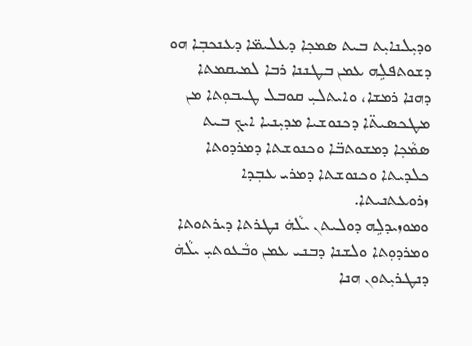ܘܕܝܼܠܢܐܝܼܬ ܒܝܬ ܣܡܟܼܐ ܕܥܠܝܡ̈ܐ ܕܥܢܟܒܼܐ ܗܘ ܕܫܘܬܦܠܹܗ ܥܡܢ ܒܛܢܢܐ ܪܒܐ ܠܡܝܩܡܬܐ ܕܗܢܐ ܪܡܫܐ، ܘܐܝܬܠܝܼ ܩܘܒܠ ܛܝܒܘܼܬܐ ܡܢ ܡܛܟܣܝܬ̈ܐ ܕܟܢܘܫܝܐ ܡܕܝܼܢܝܐ ܐܝܟܼ ܒܝܬ ܣܡܵܟܼܐ ܕܡܫܘܬܒ̈ܐ ܘܟܢܘܫܬܐ ܕܡܪܕܘܬܐ ܟܠܕܝܬܐ ܘܟܢܘܫܬܐ ܕܡܪܝ ܥܒܼܕܐ ܙܪܘܥܬܢܝܬܐ.
ܘܡܘܙܝܕܠܹܗ ܕܘܠܝܬܢ ܝܠܵܗܿ ܢܛܪܬܐ ܕܝܪܬܘܬܐ ܘܡܪܕܘܼܬܐ ܘܠܫܢܐ ܕܒܢܝ ܥܡܢ ܘܒܵܥܘܬܝܼ ܝܠܵܗܿ ܕܢܛܪܝܼܬܘܢ ܗܢܐ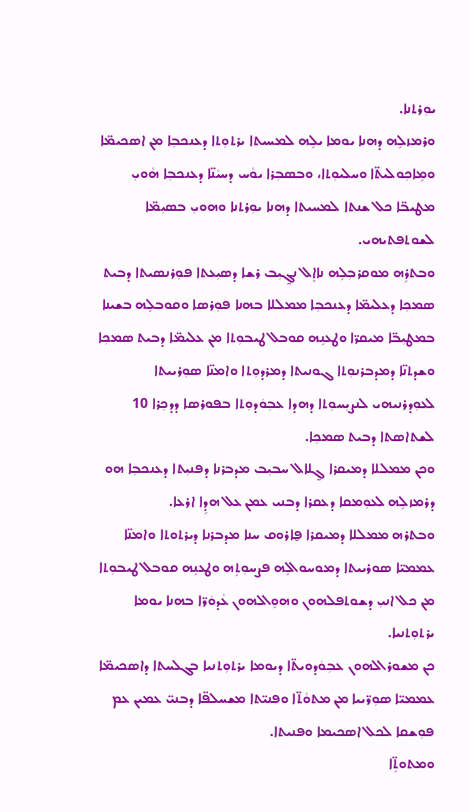ܝܘܼܪܬܢܐ.
ܘܪܡܙܠܹܗ ܕܗܢܐ ܝܘܡܐ ܝܠܹܗ ܠܡܚܝܬܐ ܝܪܬܘܼܬܐ ܕܥܢܟܒܼܐ ܡܢ ܐܣܟܝܡ̈ܐ ܘܡܹܐܟܼܘܠܝܬ̈ܐ ܘܚܠܝܘܼܬܐ، ܘܒܣܒܼܪܐ ܝܘܵܚ ܕܚܝܵܢ̈ܐ ܕܥܢܟܒܼܐ ܗܵܘܝܼ ܡܛܝܒ̈ܐ ܟܠ ܫܢܬܐ ܠܡܚܝܬܐ ܕܗܢܐ ܝܘܼܪܬܢܐ ܘܗܘܝܼ ܒܣܝܼܡ̈ܐ ܠܫܘܬܦܬܝܗܝ.
ܘܒܬܪܹܗ ܡܘܩܪܒܼܠܹܗ ܢܐܐܸܠ ܢܓ̰ܝܼܒ ܪܫܐ ܕܣܝܼܥܬܐ ܦܘܼܪܢܣܝܬܐ ܕܒܝܬ ܣܡܟܼܐ ܕܥܠܝܡ̈ܐ ܕܥܢܟܒܼܐ ܡܡܠܠܐ ܒܗܢܐ ܦܘܼܪܣܐ ܘܩܘܒܠܹܗ ܒܫܝܢܐ ܒܡܛܝܼܒ̈ܐ ܡܝܩܪ̈ܐ ܘܛܥܢܹܗ ܩܘܒܠ ܛܝܒܘܼܬܐ ܡܢ ܥܠܝܡ̈ܐ ܕܒܝܬ ܣܡܟܼܐ ܘܫܕܬܢ̈ܐ ܕܡܕܒܪܢܘܼܬܐ ܓܘܢܝܬܐ ܕܡܪܕܘܼܬܐ ܘܐܡܢ̈ܐ ܣܘܼܪܝܝܬܐ ܠܥܘܼܕܪܢܝܗܝ ܠܢܨܝܼܚܘܼܬܐ ܕܗܕܐ ܥܒܼܘܿܕܘܼܬܐ ܒܦܘܪܣܐ ܕܕܟܼܪܐ 10 ܠܫܬܐܣܬܐ ܕܒܝܬ ܣܡܟܼܐ.
ܘܟܢ ܡܡܠܠܐ ܕܡܝܩܪܐ ܓ̰ܠܐܠ ܚܒܝܼܒ ܡܕܒܪܢܐ ܕܦܢܝܼܬܐ ܕܥܢܟܒܼܐ ܗܘ ܕܪܡܙܠܹܗ ܠܥܘܼܡܩܐ ܕܥܩܪܐ ܕܒܢܝ ܥܡܢ ܥܠ ܗܕܹܐ ܐܪܥܐ.
ܘܒܬܪܗ ܡܡܠܠܐ ܕܡܝܩܪܐ ܦ̮ܐܪܘܩ ܚܢܐ ܡܕܒܪܢܐ ܕܝܪܬܘܬܐ ܘܐܡܢ̈ܐ ܥܡܡܝ̈ܐ ܣܘܪܝܝܬܐ ܕܡܘܚܘܐܠܹܗ ܦܨܚܘܼܬܹܗ ܘܛܥܢܹܗ ܩܘܒܠ ܛܝܒܘܼܬܐ ܡܢ ܟܠ ܐܢܝܼ ܕܫܘܬܦܠܗܘܢ ܘܗܘܹܐܠܗܘܢ ܥܵܕܘܿܪ̈ܐ ܒܗܢܐ ܝܘܡܐ ܝܪܬܘܼܬܢܝܐ.
ܟܢ ܡܫܘܪܐܠܗܘܢ ܥܒܼܘܿܕܘܝܬ̈ܐ ܕܝܘܡܐ ܝܪܬܘܼܬܢܝܐ ܒܓܠܚܬܐ ܕܐܣܟܝܡ̈ܐ ܥܡܡܝ̈ܐ ܣܘܼܪ̈ܝܝܐ ܡܢ ܡܬܘܵܬ̈ܐ ܘܦܢܝ̈ܬܐ ܡܫܚܠܦ̈ܐ ܕܒܢܝ̈ ܥܡܝܢ ܥܡ ܦܘܼܫܩܐ ܠܟܠ ܐܣܟܝܡܐ ܘܦܢܝܬܐ.
ܘܡܬܘܬܹ̈ܐ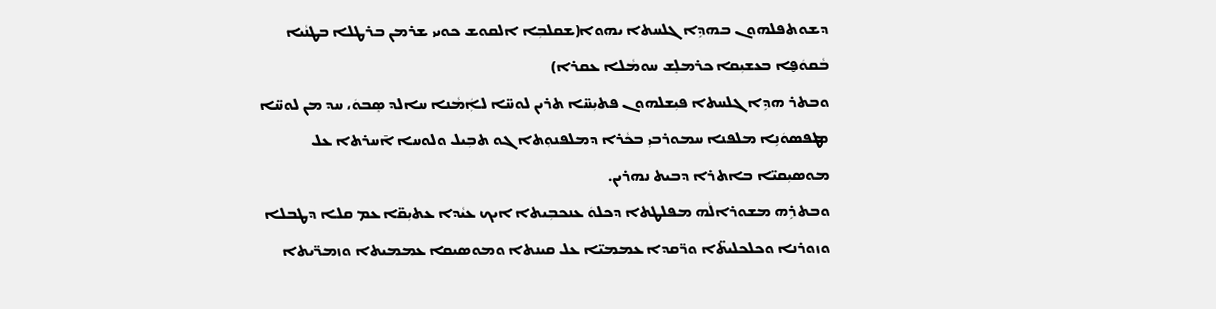ܕܫܘܬܦܠܗܘܢ ܒܗܕܹܐ ܓܠܚܬܐ ܝܗܘܐ(ܫܩܠܒܼܐ ܐܠܩܘܫ ܟܘܝܝ ܫܪܡܢ ܒܪܛܠܐ ܒܛܢܵܝܐ ܒܵܩܘܿܦ̮ܐ ܒܥܫܝܼܩܐ ܟܪܡܠܸܫ ܚܘܡܵܠܐ ܥܩܪܐ)
ܘܒܬܪ ܗܕܹܐ ܓܠܚܬܐ ܦܝܼܫܠܗܘܢ ܦܬܝܼܚ̈ܐ ܬܪܝܢ ܠܘܚ̈ܐ ܠܐܲܡܵܢܐ ܚܐܠܕ ܣܸܒܘܿ، ܚܕ ܡܢ ܠܘܚ̈ܐ ܡܛܦܣܘܿܢܹܐ ܡܠܦܢܐ ܚܡܘܪܒܝܼ ܒܟܵܪܐ ܕܡܠܦܢܘܼܬܐ ܓܘ ܬܒܼܝܠ ܘܠܘܚܐ ܐ̄ܚܪܬܐ ܥܠ ܡܘܣܝܼܩܝ̈ܐ ܒܐܬܪܐ ܕܒܝܬ ܢܗܪܝܢ.
ܘܒܬܪܹܗ ܡܫܘܪܐܠܵܗ ܡܦܠܛܬܐ ܕܟܠܘܿ ܥܢܟܒܼܝܬܐ ܐܝܟ ܥܝܵܕܐ ܥܬܝܼܩ̈ܐ ܥܡ ܩܠܐ ܕܛܒܠܐ ܘܙܘܪܢܐ ܘܟܠܟܠܝܬ̈ܐ ܘܪ̈ܩܕܐ ܥܡܡܝ̈ܐ ܥܠ ܩܝܢܬܐ ܘܡܘܣܝܩܐ ܥܡܡܝܬܐ ܘܙܡܪ̈ܝܬܐ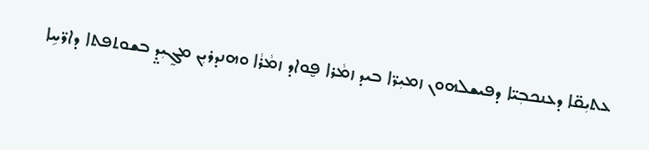ܥܬܝܼܩ̈ܐ ܕܥܢܟܒܼܝ̈ܐ ܕܦܝܫܠܗܘܢ ܙܡܝܼܪ̈ܐ ܒܝܕ ܙܡܵܪܐ ܦ̮ܘܐܕ ܙܡܵܪܵܐ ܘܗܢܕܪܝܼܢ ܡܓ̰ܝܼܕ̤ ܒܫܘܬܦܬܐ ܕܐܪ̈ܚܹܐ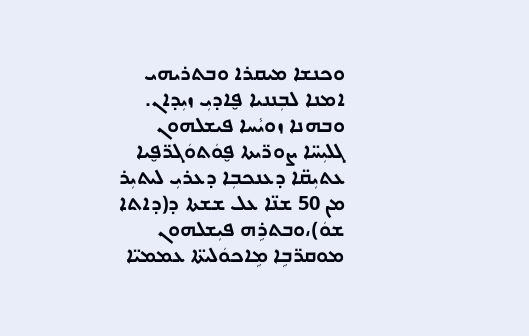ܘܟܢܫܐ ܡܝܩܪܐ ܘܒܬܪܝܗܝ ܐܡܢܐ ܠܒܼܢܢܝܐ ܦ̮ܐܕܝܼ ܙܝܼܕܐܢ.
ܘܒܗܢܐ ܙܘܝܵܚܐ ܦܝܫܠܗܘܢ ܓܠܝܼܚ̈ܐ ܨܘܪ̈ܝܬܐ ܦ̮ܘܿܬܘܿܓܪ̈ܦ̮ܝܐ ܥܬܝܼܩ̈ܐ ܕܥܢܟܒܼܐ ܕܥܪܝܼ ܠܝܬܝܼܪ ܡܢ 50 ܫܢ̈ܐ ܥܠ ܫܫܬܐ ܕ(ܕܐܬܐ ܫܘܿ)،ܘܒܬܪܹܗ ܦܝܼܫܠܗܘܢ ܡܘܩܪ̈ܒܹܐ ܡܹܐܟܘܿܠܝܬ̈ܐ ܥܡܡܝ̈ܐ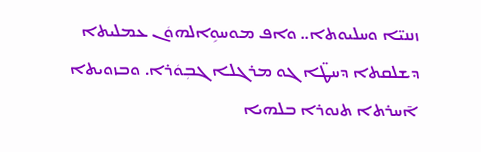ܙܢܢܝ̈ܐ ܘܚܠܝܘܬܐ.. ܘܐܦ ܡܘܚܘܹܐܠܗܘܿܢ ܥܡܠܝܬܐ ܕܫܠܩܬܐ ܕܚܛ̈ܐ ܓܘ ܡܪܓܠܐ ܓܒܼܘܿܪܐ. ܘܒܙܘܝܬܐ ܐ̄ܚܪܬܐ ܬܢܘܪܐ ܒܠܗܝܐ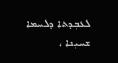ܠܥܒܼܕܬܐ ܕܠܚܡܐ ܫܚܝܼܢܐ ،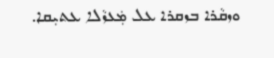ܘܙܩܵܪܐ ܒܙܩܪܐ ܥܠ ܡܲܥܙܵܠܐ ܥܬܝܼܩܐ.